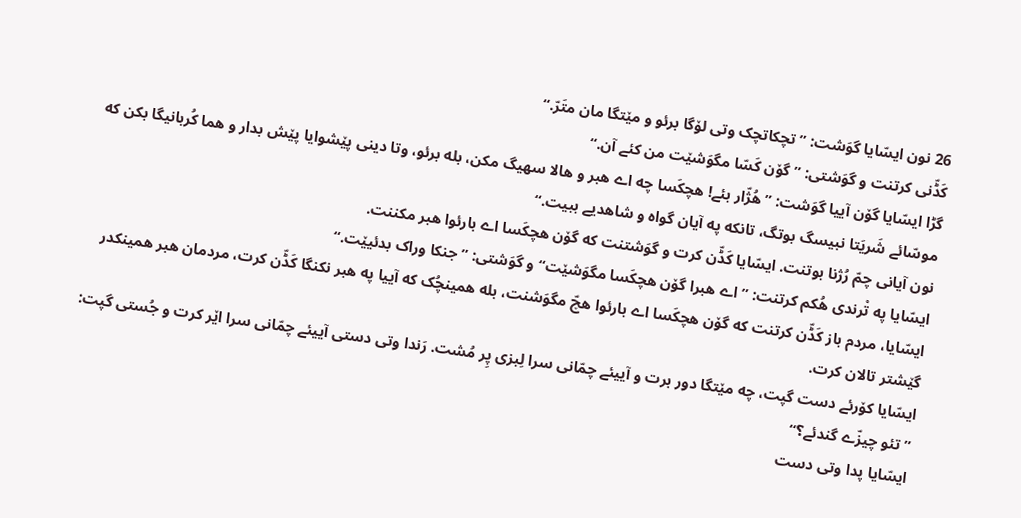26 نون ایسّایا گوَشت: ”تچکاتچک وتی لۆگا برئو و مێتگا مان متَرّ.“
کَڈّنی کرتنت و گوَشتی: ”گۆن کَسّا مگوَشێت من کئے آن.“
گڑا ایسّایا گۆن آییا گوَشت: ”هُژّار بئے! هچکَسا چه اے هبر و هالا سهیگ مکن، بله برئو، وتا دینی پێشوایا پێش بدار و هما کُربانیگا بکن که موسّائے شَریَتا نبیسگ بوتگ، تانکه په آیان گواه و شاهدیے ببیت.“
نون آیانی چمّ رُژنا بوتنت. ایسّایا کَڈّن کرت و گوَشتنت که گۆن هچکَسا اے بارئوا هبر مکننت.
ایسّایا په تْرندی هُکم کرتنت: ”اے هبرا گۆن هچکَسا مگوَشێت“ و گوَشتی: ”جنکا وراک بدئیێت.“
ایسّایا، مردم باز کَڈّن کرتنت که گۆن هچکَسا اے بارئوا هچّ مگوَشنت، بله همینچُک که آییا په هبر نکنگا کَڈّن کرت، مردمان هبر همینکدر گێشتر تالان کرت.
ایسّایا کۆرئے دست گپت، چه مێتگا دور برت و آییئے چمّانی سرا لِبزی پِر مُشت. رَندا وتی دستی آییئے چمّانی سرا اێر کرت و جُستی گپت: ”تئو چیزّے گندئے؟“
ایسّایا پدا وتی دست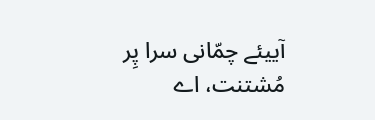آییئے چمّانی سرا پِر مُشتنت، اے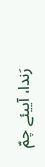رَندا، آییئے چمّ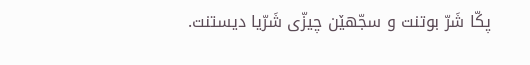پکّا شَرّ بوتنت و سجّهێن چیزّی شَرّیا دیستنت.